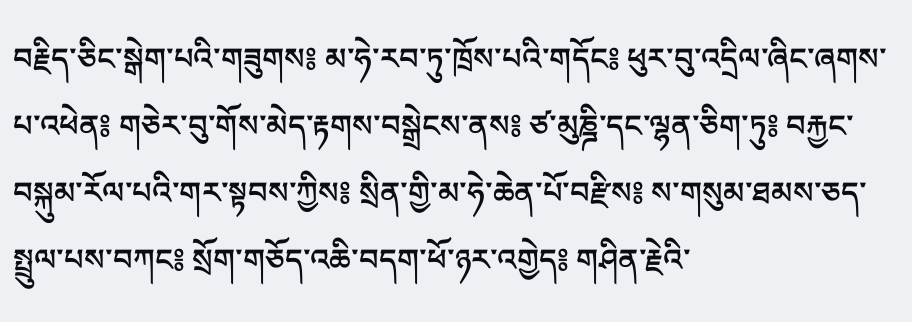བརྗིད་ཅིང་སྒེག་པའི་གཟུགས༔ མ་ཧེ་རབ་ཏུ་ཁྲོས་པའི་གདོང༔ ཕུར་བུ་འདྲིལ་ཞིང་ཞགས་པ་འཕེན༔ གཅེར་བུ་གོས་མེད་རྟགས་བསྒྲེངས་ནས༔ ཙ་མུཎྜི་དང་ལྷན་ཅིག་ཏུ༔ བརྐྱང་བསྐུམ་རོལ་པའི་གར་སྟབས་ཀྱིས༔ སྲིན་གྱི་མ་ཧེ་ཆེན་པོ་བརྫིས༔ ས་གསུམ་ཐམས་ཅད་སྤྲུལ་པས་བཀང༔ སྲོག་གཅོད་འཆི་བདག་ཕོ་ཉར་འགྱེད༔ གཤིན་རྗེའི་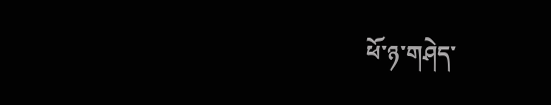ཕོ་ཉ་གཤེད་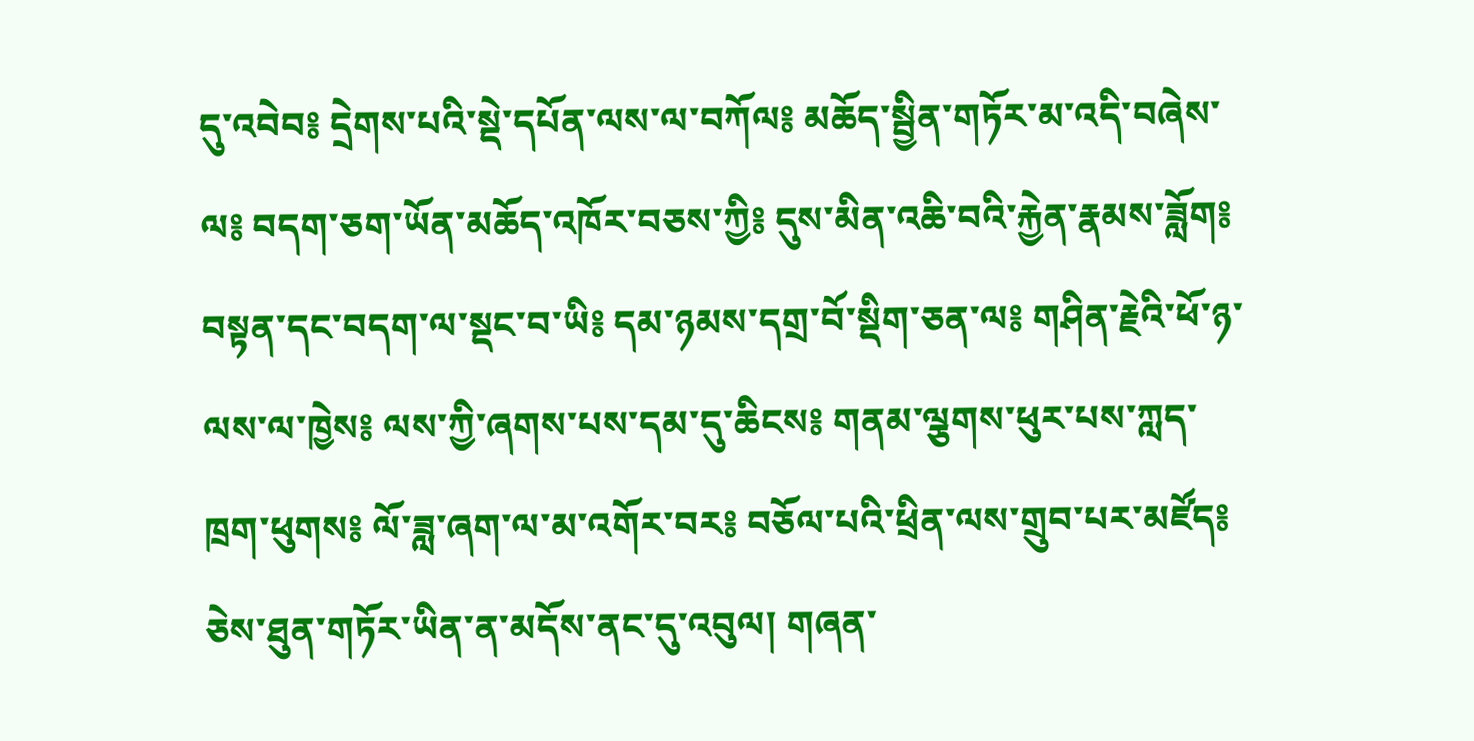དུ་འབེབ༔ དྲེགས་པའི་སྡེ་དཔོན་ལས་ལ་བཀོལ༔ མཆོད་སྦྱིན་གཏོར་མ་འདི་བཞེས་ལ༔ བདག་ཅག་ཡོན་མཆོད་འཁོར་བཅས་ཀྱི༔ དུས་མིན་འཆི་བའི་རྐྱེན་རྣམས་ཟློག༔ བསྟན་དང་བདག་ལ་སྡང་བ་ཡི༔ དམ་ཉམས་དགྲ་བོ་སྡིག་ཅན་ལ༔ གཤིན་རྗེའི་ཕོ་ཉ་ལས་ལ་ཁྱེས༔ ལས་ཀྱི་ཞགས་པས་དམ་དུ་ཆིངས༔ གནམ་ལྕགས་ཕུར་པས་ཀླད་ཁྲག་ཕུགས༔ ལོ་ཟླ་ཞག་ལ་མ་འགོར་བར༔ བཅོལ་པའི་ཕྲིན་ལས་གྲུབ་པར་མཛོད༔ ཅེས་ཐུན་གཏོར་ཡིན་ན་མདོས་ནང་དུ་འབུལ། གཞན་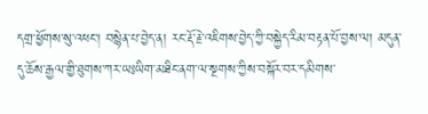དགྲ་ཕྱོགས་སུ་འཕང་། བསྙེན་པ་བྱེད་ན། རང་རྡོ་རྗེ་འཇིགས་བྱེད་ཀྱི་བསྐྱེད་རིམ་བརྟན་པོ་བྱས་ལ། མདུན་དུ་ཆོས་རྒྱལ་གྱི་ཐུགས་ཀར་ཡཿཡིག་མཐིང་ནག་ལ་སྔགས་ཀྱིས་བསྐོར་བར་དམིགས་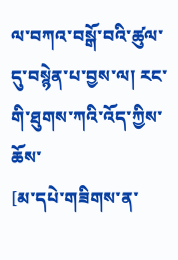ལ་བཀའ་བསྒོ་བའི་ཚུལ་དུ་བསྙེན་པ་བྱས་ལ། རང་གི་ཐུགས་ཀའི་འོད་ཀྱིས་ཆོས་
[མ་དཔེ་གཟིགས་ན་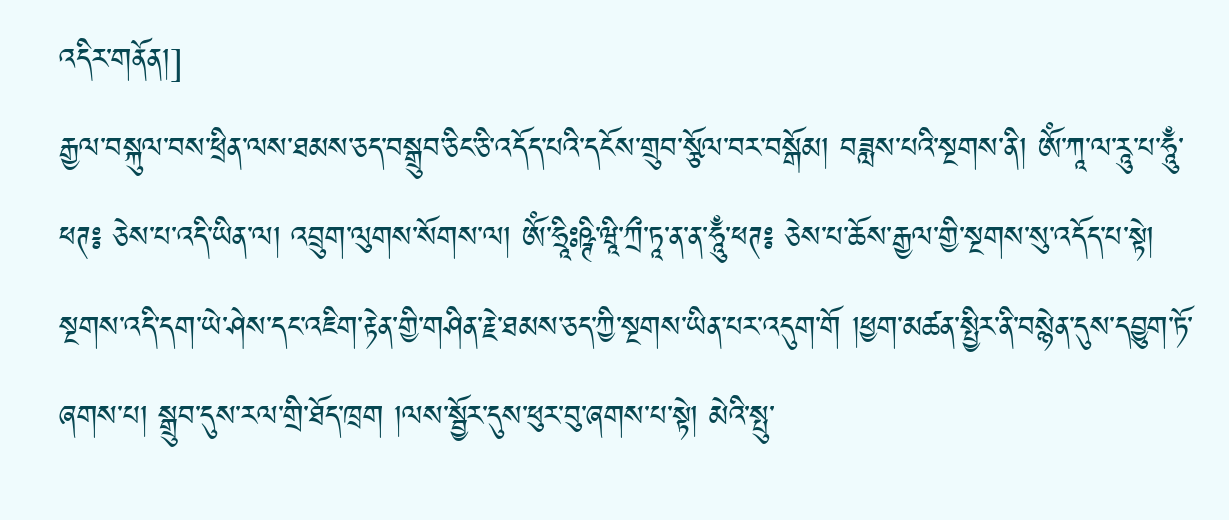འདིར་གནོན།]
རྒྱལ་བསྐུལ་བས་ཕྲིན་ལས་ཐམས་ཅད་བསྒྲུབ་ཅིང་ཅི་འདོད་པའི་དངོས་གྲུབ་སྩོལ་བར་བསྒོམ། བཟླས་པའི་སྔགས་ནི། ཨོཾ་ཀཱ་ལ་རཱུ་པ་ཧཱུྃ་ཕཊ༔ ཅེས་པ་འདི་ཡིན་ལ། འབྲུག་ལུགས་སོགས་ལ། ཨོཾ་ཧྲཱིཿཥྚི་ཝཱི་ཀྲྀ་ཏཱ་ན་ན་ཧཱུྃ་ཕཊ༔ ཅེས་པ་ཆོས་རྒྱལ་གྱི་སྔགས་སུ་འདོད་པ་སྟེ། སྔགས་འདི་དག་ཡེ་ཤེས་དང་འཇིག་རྟེན་གྱི་གཤིན་རྗེ་ཐམས་ཅད་ཀྱི་སྔགས་ཡིན་པར་འདུག་གོ །ཕྱག་མཚན་སྤྱིར་ནི་བསྙེན་དུས་དབྱུག་ཏོ་ཞགས་པ། སྒྲུབ་དུས་རལ་གྲི་ཐོད་ཁྲག །ལས་སྦྱོར་དུས་ཕུར་བུ་ཞགས་པ་སྟེ། མེའི་སྤུ་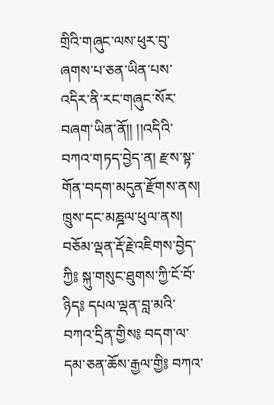གྲིའི་གཞུང་ལས་ཕུར་བུ་ཞགས་པ་ཅན་ཡིན་པས་འདིར་ནི་རང་གཞུང་སོར་བཞག་ཡིན་ནོ།། །།འདིའི་བཀའ་གཏད་བྱེད་ན། རྫས་སྟ་གོན་བདག་མདུན་རྫོགས་ནས། ཁྲུས་དང་མཎྜལ་ཕུལ་ནས། བཅོམ་ལྡན་རྡོ་རྗེ་འཇིགས་བྱེད་ཀྱི༔ སྐུ་གསུང་ཐུགས་ཀྱི་ངོ་བོ་ཉིད༔ དཔལ་ལྡན་བླ་མའི་བཀའ་དྲིན་གྱིས༔ བདག་ལ་དམ་ཅན་ཆོས་རྒྱལ་གྱི༔ བཀའ་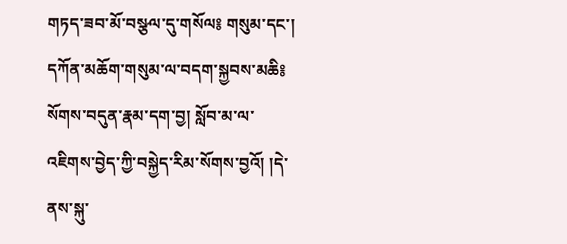གཏད་ཟབ་མོ་བསྩལ་དུ་གསོལ༔ གསུམ་དང་། དཀོན་མཆོག་གསུམ་ལ་བདག་སྐྱབས་མཆི༔ སོགས་བདུན་རྣམ་དག་བྱ། སློབ་མ་ལ་འཇིགས་བྱེད་ཀྱི་བསྐྱེད་རིམ་སོགས་བྱའོ། །དེ་ནས་སྐུ་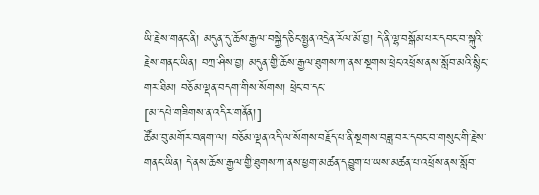ཡི་རྗེས་གནང་ནི། མདུན་དུ་ཆོས་རྒྱལ་བསྐྱེད་ཅིང་སྤྱན་འདྲེན་རོལ་མོ་བྱ། དེ་ནི་ལྷ་བསྒོམ་པར་དབང་བ་སྐུའི་རྗེས་གནང་ཡིན། བཀྲ་ཤིས་བྱ། མདུན་གྱི་ཆོས་རྒྱལ་ཐུགས་ཀ་ནས་སྔགས་ཕྲེང་འཕྲོས་ནས་སློབ་མའི་སྙིང་གར་ཐིམ། བཅོམ་ལྡན་བདག་གིས་སོགས། ཕྲེང་བ་དང་
[མ་དཔེ་གཟིགས་ན་འདིར་གནོན།]
ཚོམ་བུ་མགོར་བཞག་ལ། བཅོམ་ལྡན་འདི་ལ་སོགས་བརྗོད་པ་ནི་སྔགས་བཟླ་བར་དབང་བ་གསུང་གི་རྗེས་གནང་ཡིན། དེ་ནས་ཆོས་རྒྱལ་གྱི་ཐུགས་ཀ་ནས་ཕྱག་མཚན་དབྱུག་པ་ཡས་མཚན་པ་འཕྲོས་ནས་སློབ་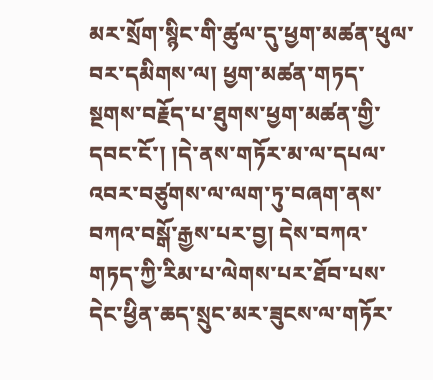མར་སྲོག་སྙིང་གི་ཚུལ་དུ་ཕྱག་མཚན་ཕུལ་བར་དམིགས་ལ། ཕྱག་མཚན་གཏད་སྔགས་བརྗོད་པ་ཐུགས་ཕྱག་མཚན་གྱི་དབང་ངོ་། །དེ་ནས་གཏོར་མ་ལ་དཔལ་འབར་བཙུགས་ལ་ལག་ཏུ་བཞག་ནས་བཀའ་བསྒོ་རྒྱས་པར་བྱ། དེས་བཀའ་གཏད་ཀྱི་རིམ་པ་ལེགས་པར་ཐོབ་པས་དེང་ཕྱིན་ཆད་སྲུང་མར་ཟུངས་ལ་གཏོར་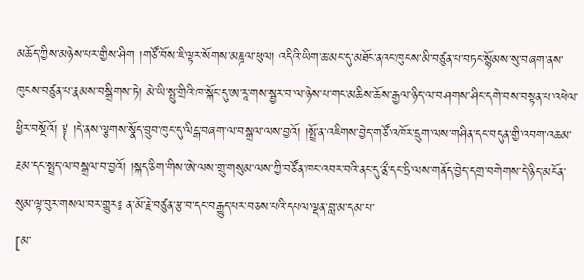མཆོད་ཀྱིས་མཉེས་པར་གྱིས་ཤིག །གཙོ་བོས་ཇི་ལྟར་སོགས་མཎྜལ་ཕུལ། འདིའི་ཡིག་ཆ་མང་དུ་མཐོང་ནའང་ཁུངས་མི་བཙུན་པ་བཏང་སྙོམས་སུ་བཞག་ནས་ཁུངས་བཙུན་པ་རྣམས་བསྒྲིགས་ཏེ། མེ་ཡི་སྤུ་གྲིའི་ཁ་སྐོང་དུ་ཨ་རཱ་གས་སྦྱར་བ་ལ་ཉེས་པ་གང་མཆིས་ཆོས་རྒྱལ་ཉིད་ལ་བཤགས་ཤིང་དགེ་བས་བསྟན་པ་འཕེལ་ཕྱིར་བསྔོའོ། ༈ །དེ་ནས་ལྕགས་སྣོད་བྲུབ་ཁུང་དུ་ལིངྒ་བཞག་ལ་བསྒྲལ་ལས་བྱའོ། །སྤྲོ་ན་འཇིགས་བྱེད་གཙོ་འཁོར་དྲུག་ལས་གཤིན་དང་བདུན་གྱི་འབག་འཆམ་རྔམ་དང་སྤྲད་ལ་བསྒྲལ་བ་བྱའོ། །སྐད་ཅིག་གིས་ཨེ་ལས་གྲུ་གསུམ་ལས་ཀྱི་བཙོན་ཁང་འབར་བའི་ནང་དུ་ནྲྀ་དང་ཏྲི་ལས་གནོད་བྱེད་དགྲ་བགེགས་དེ་ཉིད་མངོན་སུམ་ལྟ་བུར་གསལ་བར་གྱུར༔ ན་མོ་རྗེ་བཙུན་རྩ་བ་དང་བརྒྱུད་པར་བཅས་པའི་དཔལ་ལྡན་བླ་མ་དམ་པ་
[མ་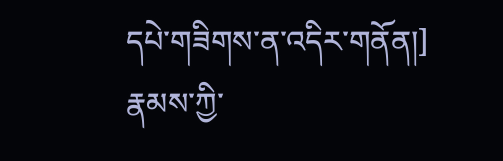དཔེ་གཟིགས་ན་འདིར་གནོན།]
རྣམས་ཀྱི་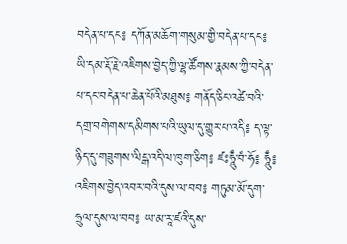བདེན་པ་དང༔ དཀོན་མཆོག་གསུམ་གྱི་བདེན་པ་དང༔ ཡི་དམ་རྡོ་རྗེ་འཇིགས་བྱེད་ཀྱི་ལྷ་ཚོགས་རྣམས་ཀྱི་བདེན་པ་དང་བདེན་པ་ཆེན་པོའི་མཐུས༔ གནོད་ཅིང་འཚེ་བའི་དགྲ་བགེགས་དམིགས་པའི་ཡུལ་དུ་གྱུར་པ་འདི༔ ད་ལྟ་ཉིད་དུ་གཟུགས་ལིངྒ་འདི་ལ་ཁུག་ཅིག༔ ཛཿཧཱུྃ་བཾ་ཧོ༔ ཧཱུྃ༔ འཇིགས་བྱེད་འབར་བའི་དུས་ལ་བབ༔ གཏུམ་མོ་དུག་ཧྲུལ་དུས་ལ་བབ༔ ཡ་མ་རཱ་ཛའི་དུས་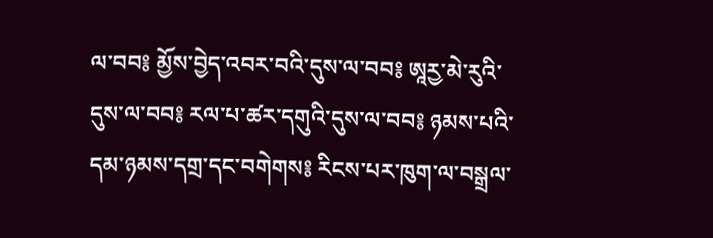ལ་བབ༔ མྱོས་བྱེད་འབར་བའི་དུས་ལ་བབ༔ ཨཱརྱ་མེ་རུའི་དུས་ལ་བབ༔ རལ་པ་ཚར་དགུའི་དུས་ལ་བབ༔ ཉམས་པའི་དམ་ཉམས་དགྲ་དང་བགེགས༔ རིངས་པར་ཁུག་ལ་བསྒྲལ་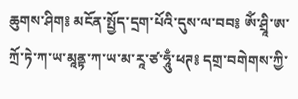ཆུགས་ཤིག༔ མངོན་སྤྱོད་དྲག་པོའི་དུས་ལ་བབ༔ ཨོཾ་ཤྲཱི་ཨ་ཀྲོ་ཏེ་ཀ་ཡ་མཱནྟ་ཀ་ཡ་མ་རཱ་ཙ་ཧཱུྃ་ཕཊ༔ དགྲ་བགེགས་ཀྱི་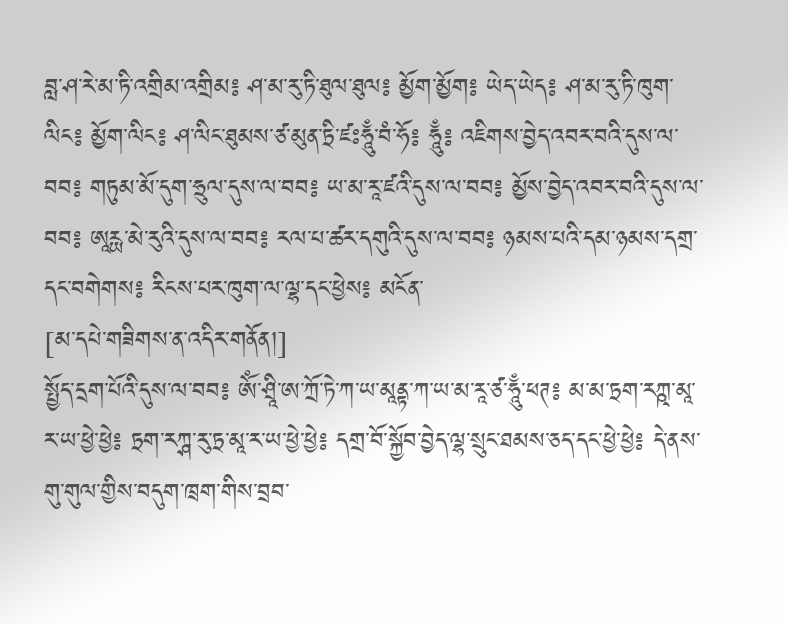བླ་ཤ་རེ་མ་ཏི་འགྲིམ་འགྲིམ༔ ཤ་མ་རུ་ཏི་ཐུལ་ཐུལ༔ མྱོག་མྱོག༔ ཡེད་ཡེད༔ ཤ་མ་རུ་ཏི་ཁུག་ལིང༔ མྱོག་ལིང༔ ཤ་ལིང་ཐུམས་ཙ་མུན་ཏྲི་ཛཿཧཱུྃ་བཾ་ཧོ༔ ཧཱུྃ༔ འཇིགས་བྱེད་འབར་བའི་དུས་ལ་བབ༔ གཏུམ་མོ་དུག་ཧྲུལ་དུས་ལ་བབ༔ ཡ་མ་རཱ་ཛའི་དུས་ལ་བབ༔ མྱོས་བྱེད་འབར་བའི་དུས་ལ་བབ༔ ཨཱརྻ་མེ་རུའི་དུས་ལ་བབ༔ རལ་པ་ཚར་དགུའི་དུས་ལ་བབ༔ ཉམས་པའི་དམ་ཉམས་དགྲ་དང་བགེགས༔ རིངས་པར་ཁུག་ལ་ལྷ་དང་ཕྱེས༔ མངོན་
[མ་དཔེ་གཟིགས་ན་འདིར་གནོན།]
སྤྱོད་དྲག་པོའི་དུས་ལ་བབ༔ ཨོཾ་ཤྲཱི་ཨ་ཀྲོ་ཏེ་ཀ་ཡ་མཱནྟ་ཀ་ཡ་མ་རཱ་ཙ་ཧཱུྃ་ཕཊ༔ མ་མ་ཏྲག་རཀྵ་མཱ་ར་ཡ་ཕྱེ་ཕྱེ༔ ཏྲག་རཀྴ་རུ་ཏྲ་མཱ་ར་ཡ་ཕྱེ་ཕྱེ༔ དགྲ་བོ་སྐྱོབ་བྱེད་ལྷ་སྲུང་ཐམས་ཅད་དང་ཕྱེ་ཕྱེ༔ དེ་ནས་གུ་གུལ་གྱིས་བདུག་ཁྲག་གིས་བྲབ་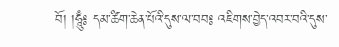བོ། །ཧཱུྃ༔ དམ་ཚིག་ཆེན་པོའི་དུས་ལ་བབ༔ འཇིགས་བྱེད་འབར་བའི་དུས་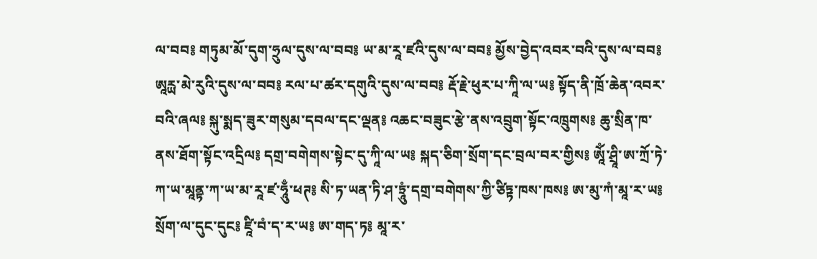ལ་བབ༔ གཏུམ་མོ་དུག་ཧྲུལ་དུས་ལ་བབ༔ ཡ་མ་རཱ་ཛའི་དུས་ལ་བབ༔ མྱོས་བྱེད་འབར་བའི་དུས་ལ་བབ༔ ཨཱརྻ་མེ་རུའི་དུས་ལ་བབ༔ རལ་པ་ཚར་དགུའི་དུས་ལ་བབ༔ རྡོ་རྗེ་ཕུར་པ་ཀཱི་ལ་ཡ༔ སྟོད་ནི་ཁྲོ་ཆེན་འབར་བའི་ཞལ༔ སྐུ་སྨད་ཟུར་གསུམ་དབལ་དང་ལྡན༔ འཆང་བཟུང་རྩེ་ནས་འབྲུག་སྟོང་འཁྲུགས༔ ཆུ་སྲིན་ཁ་ནས་ཐོག་སྟོང་འདྲིལ༔ དགྲ་བགེགས་སྟེང་དུ་ཀཱི་ལ་ཡ༔ སྐད་ཅིག་སྲོག་དང་བྲལ་བར་གྱིས༔ ཨཱོཾ་ཤྲཱི་ཨ་ཀྲོ་ཏེ་ཀ་ཡ་མཱནྟ་ཀ་ཡ་མ་རཱ་ཛ་ཧཱུྃ་ཕཊ༔ སི་ཏ་ཡན་ཏི་ཤ་ཏྲཱུཾ་དགྲ་བགེགས་ཀྱི་ཙིཏྟ་ཁས་ཁས༔ ཨ་མུ་ཀཾ་མཱ་ར་ཡ༔ སྲོག་ལ་དུང་དུང༔ ཛཱི་བཾ་ད་ར་ཡ༔ ཨ་གད་ཏ༔ མཱ་ར་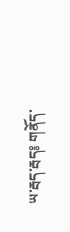ཡ་རྦད་རྦད༔ གནོད་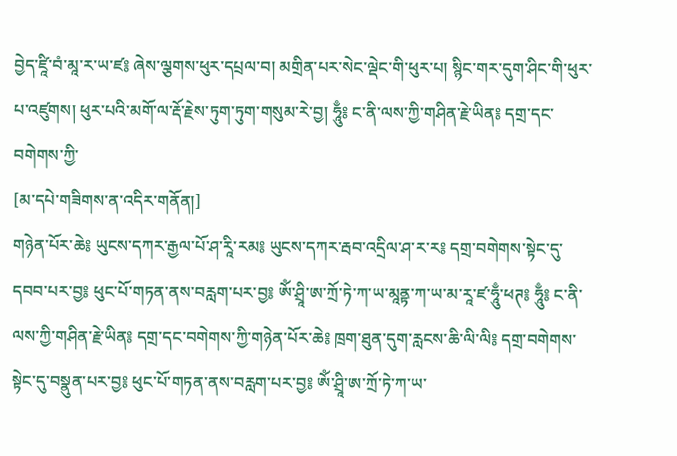བྱེད་ཛཱི་བཾ་མཱ་ར་ཡ་ཛ༔ ཞེས་ལྕགས་ཕུར་དཔྲལ་བ། མགྲིན་པར་སེང་ལྡེང་གི་ཕུར་པ། སྙིང་གར་དུག་ཤིང་གི་ཕུར་པ་འཛུགས། ཕུར་པའི་མགོ་ལ་རྡོ་རྗེས་ཏུག་ཏུག་གསུམ་རེ་བྱ། ཧཱུྃ༔ ང་ནི་ལས་ཀྱི་གཤིན་རྗེ་ཡིན༔ དགྲ་དང་བགེགས་ཀྱི་
[མ་དཔེ་གཟིགས་ན་འདིར་གནོན།]
གཉེན་པོར་ཆེ༔ ཡུངས་དཀར་རྒྱལ་པོ་ཤ་རཱི་རམ༔ ཡུངས་དཀར་རྦབ་འདྲིལ་ཤ་ར་ར༔ དགྲ་བགེགས་སྟེང་དུ་དབབ་པར་བྱ༔ ཕུང་པོ་གཏན་ནས་བརླག་པར་བྱ༔ ཨོཾ་ཤྲཱི་ཨ་ཀྲོ་ཏེ་ཀ་ཡ་མཱནྟ་ཀ་ཡ་མ་རཱ་ཛ་ཧཱུྃ་ཕཊ༔ ཧཱུྃ༔ ང་ནི་ལས་ཀྱི་གཤིན་རྗེ་ཡིན༔ དགྲ་དང་བགེགས་ཀྱི་གཉེན་པོར་ཆེ༔ ཁྲག་ཐུན་དུག་རླངས་ཆི་ལི་ལི༔ དགྲ་བགེགས་སྟེང་དུ་བསྣུན་པར་བྱ༔ ཕུང་པོ་གཏན་ནས་བརླག་པར་བྱ༔ ཨོཾ་ཤྲཱི་ཨ་ཀྲོ་ཏེ་ཀ་ཡ་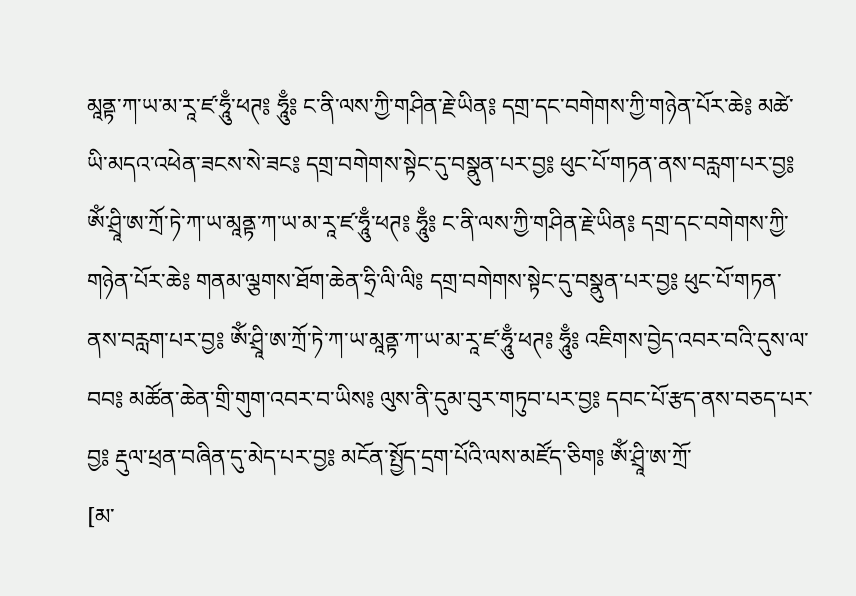མཱནྟ་ཀ་ཡ་མ་རཱ་ཛ་ཧཱུྃ་ཕཊ༔ ཧཱུྃ༔ ང་ནི་ལས་ཀྱི་གཤིན་རྗེ་ཡིན༔ དགྲ་དང་བགེགས་ཀྱི་གཉེན་པོར་ཆེ༔ མཚེ་ཡི་མདའ་འཕེན་ཟངས་སེ་ཟང༔ དགྲ་བགེགས་སྟེང་དུ་བསྣུན་པར་བྱ༔ ཕུང་པོ་གཏན་ནས་བརླག་པར་བྱ༔ ཨོཾ་ཤྲཱི་ཨ་ཀྲོ་ཏེ་ཀ་ཡ་མཱནྟ་ཀ་ཡ་མ་རཱ་ཛ་ཧཱུྃ་ཕཊ༔ ཧཱུྃ༔ ང་ནི་ལས་ཀྱི་གཤིན་རྗེ་ཡིན༔ དགྲ་དང་བགེགས་ཀྱི་གཉེན་པོར་ཆེ༔ གནམ་ལྕགས་ཐོག་ཆེན་ཧྲི་ལི་ལི༔ དགྲ་བགེགས་སྟེང་དུ་བསྣུན་པར་བྱ༔ ཕུང་པོ་གཏན་ནས་བརླག་པར་བྱ༔ ཨོཾ་ཤྲཱི་ཨ་ཀྲོ་ཏེ་ཀ་ཡ་མཱནྟ་ཀ་ཡ་མ་རཱ་ཛ་ཧཱུྃ་ཕཊ༔ ཧཱུྃ༔ འཇིགས་བྱེད་འབར་བའི་དུས་ལ་བབ༔ མཚོན་ཆེན་གྲི་གུག་འབར་བ་ཡིས༔ ལུས་ནི་དུམ་བུར་གཏུབ་པར་བྱ༔ དབང་པོ་རྩད་ནས་བཅད་པར་བྱ༔ རྡུལ་ཕྲན་བཞིན་དུ་མེད་པར་བྱ༔ མངོན་སྤྱོད་དྲག་པོའི་ལས་མཛོད་ཅིག༔ ཨོཾ་ཤྲཱི་ཨ་ཀྲོ་
[མ་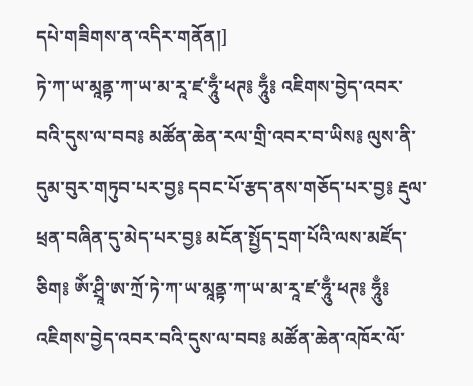དཔེ་གཟིགས་ན་འདིར་གནོན།]
ཏེ་ཀ་ཡ་མཱནྟ་ཀ་ཡ་མ་རཱ་ཛ་ཧཱུྃ་ཕཊ༔ ཧཱུྃ༔ འཇིགས་བྱེད་འབར་བའི་དུས་ལ་བབ༔ མཚོན་ཆེན་རལ་གྲི་འབར་བ་ཡིས༔ ལུས་ནི་དུམ་བུར་གཏུབ་པར་བྱ༔ དབང་པོ་རྩད་ནས་གཅོད་པར་བྱ༔ རྡུལ་ཕྲན་བཞིན་དུ་མེད་པར་བྱ༔ མངོན་སྤྱོད་དྲག་པོའི་ལས་མཛོད་ཅིག༔ ཨོཾ་ཤྲཱི་ཨ་ཀྲོ་ཏེ་ཀ་ཡ་མཱནྟ་ཀ་ཡ་མ་རཱ་ཛ་ཧཱུྃ་ཕཊ༔ ཧཱུྃ༔ འཇིགས་བྱེད་འབར་བའི་དུས་ལ་བབ༔ མཚོན་ཆེན་འཁོར་ལོ་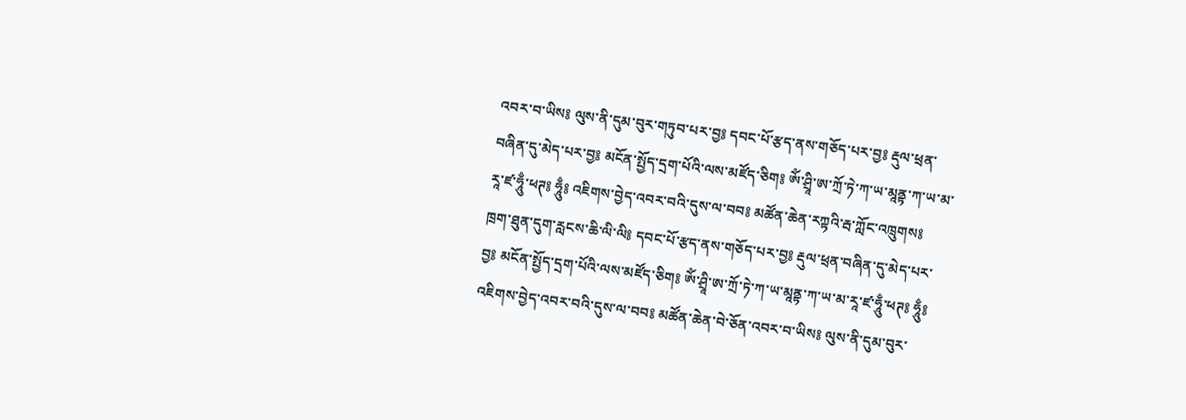འབར་བ་ཡིས༔ ལུས་ནི་དུམ་བུར་གཏུབ་པར་བྱ༔ དབང་པོ་རྩད་ནས་གཅོད་པར་བྱ༔ རྡུལ་ཕྲན་བཞིན་དུ་མེད་པར་བྱ༔ མངོན་སྤྱོད་དྲག་པོའི་ལས་མཛོད་ཅིག༔ ཨོཾ་ཤྲཱི་ཨ་ཀྲོ་ཏེ་ཀ་ཡ་མཱནྟ་ཀ་ཡ་མ་རཱ་ཛ་ཧཱུྃ་ཕཊ༔ ཧཱུྃ༔ འཇིགས་བྱེད་འབར་བའི་དུས་ལ་བབ༔ མཚོན་ཆེན་རཀྟའི་རྦ་ཀློང་འཁྲུགས༔ ཁྲག་ཐུན་དུག་རླངས་ཆི་ལི་ལི༔ དབང་པོ་རྩད་ནས་གཅོད་པར་བྱ༔ རྡུལ་ཕྲན་བཞིན་དུ་མེད་པར་བྱ༔ མངོན་སྤྱོད་དྲག་པོའི་ལས་མཛོད་ཅིག༔ ཨོཾ་ཤྲཱི་ཨ་ཀྲོ་ཏེ་ཀ་ཡ་མཱནྟ་ཀ་ཡ་མ་རཱ་ཛ་ཧཱུྃ་ཕཊ༔ ཧཱུྃ༔ འཇིགས་བྱེད་འབར་བའི་དུས་ལ་བབ༔ མཚོན་ཆེན་བེ་ཅོན་འབར་བ་ཡིས༔ ལུས་ནི་དུམ་བུར་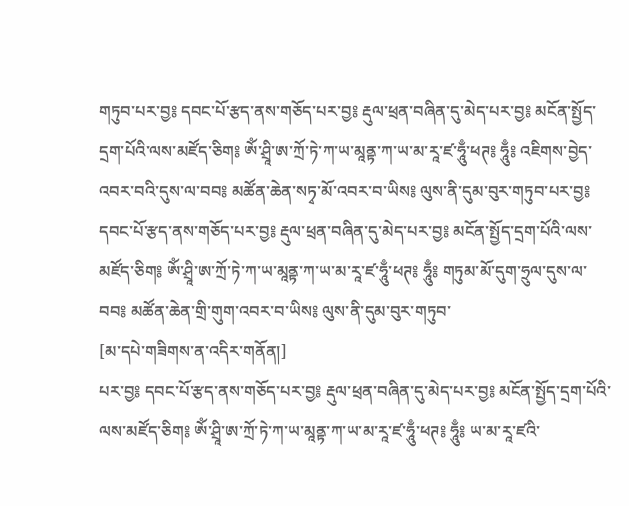གཏུབ་པར་བྱ༔ དབང་པོ་རྩད་ནས་གཅོད་པར་བྱ༔ རྡུལ་ཕྲན་བཞིན་དུ་མེད་པར་བྱ༔ མངོན་སྤྱོད་དྲག་པོའི་ལས་མཛོད་ཅིག༔ ཨོཾ་ཤྲཱི་ཨ་ཀྲོ་ཏེ་ཀ་ཡ་མཱནྟ་ཀ་ཡ་མ་རཱ་ཛ་ཧཱུྃ་ཕཊ༔ ཧཱུྃ༔ འཇིགས་བྱེད་འབར་བའི་དུས་ལ་བབ༔ མཚོན་ཆེན་སཏྭ་མོ་འབར་བ་ཡིས༔ ལུས་ནི་དུམ་བུར་གཏུབ་པར་བྱ༔ དབང་པོ་རྩད་ནས་གཅོད་པར་བྱ༔ རྡུལ་ཕྲན་བཞིན་དུ་མེད་པར་བྱ༔ མངོན་སྤྱོད་དྲག་པོའི་ལས་མཛོད་ཅིག༔ ཨོཾ་ཤྲཱི་ཨ་ཀྲོ་ཏེ་ཀ་ཡ་མཱནྟ་ཀ་ཡ་མ་རཱ་ཛ་ཧཱུྃ་ཕཊ༔ ཧཱུྃ༔ གཏུམ་མོ་དུག་ཧྲུལ་དུས་ལ་བབ༔ མཚོན་ཆེན་གྲི་གུག་འབར་བ་ཡིས༔ ལུས་ནི་དུམ་བུར་གཏུབ་
[མ་དཔེ་གཟིགས་ན་འདིར་གནོན།]
པར་བྱ༔ དབང་པོ་རྩད་ནས་གཅོད་པར་བྱ༔ རྡུལ་ཕྲན་བཞིན་དུ་མེད་པར་བྱ༔ མངོན་སྤྱོད་དྲག་པོའི་ལས་མཛོད་ཅིག༔ ཨོཾ་ཤྲཱི་ཨ་ཀྲོ་ཏེ་ཀ་ཡ་མཱནྟ་ཀ་ཡ་མ་རཱ་ཛ་ཧཱུྃ་ཕཊ༔ ཧཱུྃ༔ ཡ་མ་རཱ་ཛའི་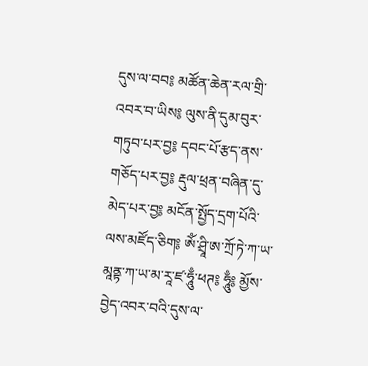དུས་ལ་བབ༔ མཚོན་ཆེན་རལ་གྲི་འབར་བ་ཡིས༔ ལུས་ནི་དུམ་བུར་གཏུབ་པར་བྱ༔ དབང་པོ་རྩད་ནས་གཅོད་པར་བྱ༔ རྡུལ་ཕྲན་བཞིན་དུ་མེད་པར་བྱ༔ མངོན་སྤྱོད་དྲག་པོའི་ལས་མཛོད་ཅིག༔ ཨོཾ་ཤྲཱི་ཨ་ཀྲོ་ཏེ་ཀ་ཡ་མཱནྟ་ཀ་ཡ་མ་རཱ་ཛ་ཧཱུྃ་ཕཊ༔ ཧཱུྃ༔ མྱོས་བྱེད་འབར་བའི་དུས་ལ་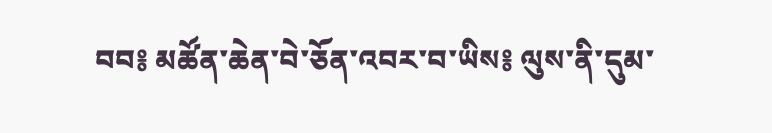བབ༔ མཚོན་ཆེན་བེ་ཅོན་འབར་བ་ཡིས༔ ལུས་ནི་དུམ་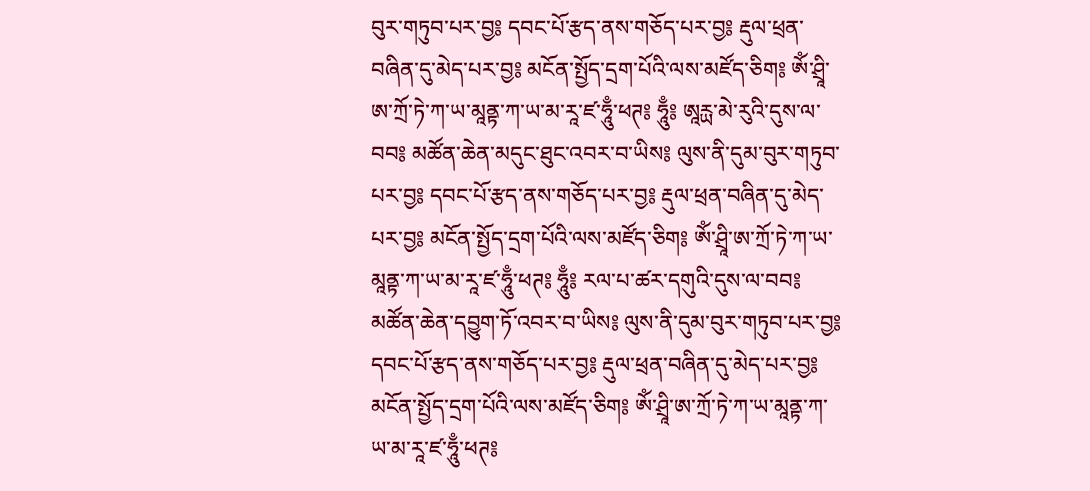བུར་གཏུབ་པར་བྱ༔ དབང་པོ་རྩད་ནས་གཅོད་པར་བྱ༔ རྡུལ་ཕྲན་བཞིན་དུ་མེད་པར་བྱ༔ མངོན་སྤྱོད་དྲག་པོའི་ལས་མཛོད་ཅིག༔ ཨོཾ་ཤྲཱི་ཨ་ཀྲོ་ཏེ་ཀ་ཡ་མཱནྟ་ཀ་ཡ་མ་རཱ་ཛ་ཧཱུྃ་ཕཊ༔ ཧཱུྃ༔ ཨཱརྻ་མེ་རུའི་དུས་ལ་བབ༔ མཚོན་ཆེན་མདུང་ཐུང་འབར་བ་ཡིས༔ ལུས་ནི་དུམ་བུར་གཏུབ་པར་བྱ༔ དབང་པོ་རྩད་ནས་གཅོད་པར་བྱ༔ རྡུལ་ཕྲན་བཞིན་དུ་མེད་པར་བྱ༔ མངོན་སྤྱོད་དྲག་པོའི་ལས་མཛོད་ཅིག༔ ཨོཾ་ཤྲཱི་ཨ་ཀྲོ་ཏེ་ཀ་ཡ་མཱནྟ་ཀ་ཡ་མ་རཱ་ཛ་ཧཱུྃ་ཕཊ༔ ཧཱུྃ༔ རལ་པ་ཚར་དགུའི་དུས་ལ་བབ༔ མཚོན་ཆེན་དབྱུག་ཏོ་འབར་བ་ཡིས༔ ལུས་ནི་དུམ་བུར་གཏུབ་པར་བྱ༔ དབང་པོ་རྩད་ནས་གཅོད་པར་བྱ༔ རྡུལ་ཕྲན་བཞིན་དུ་མེད་པར་བྱ༔ མངོན་སྤྱོད་དྲག་པོའི་ལས་མཛོད་ཅིག༔ ཨོཾ་ཤྲཱི་ཨ་ཀྲོ་ཏེ་ཀ་ཡ་མཱནྟ་ཀ་ཡ་མ་རཱ་ཛ་ཧཱུྃ་ཕཊ༔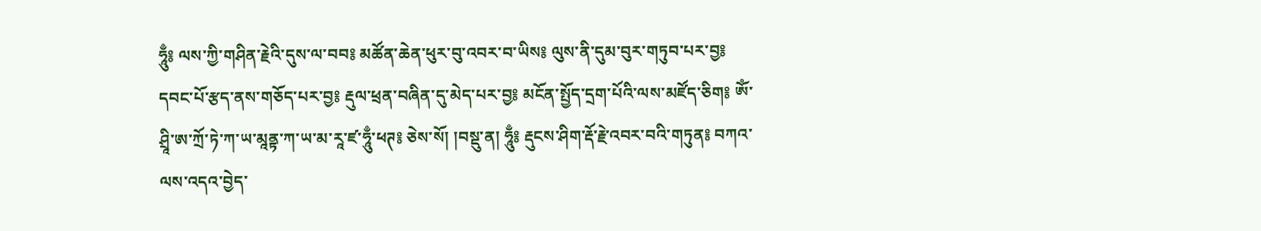ཧཱུྃ༔ ལས་ཀྱི་གཤིན་རྗེའི་དུས་ལ་བབ༔ མཚོན་ཆེན་ཕུར་བུ་འབར་བ་ཡིས༔ ལུས་ནི་དུམ་བུར་གཏུབ་པར་བྱ༔ དབང་པོ་རྩད་ནས་གཅོད་པར་བྱ༔ རྡུལ་ཕྲན་བཞིན་དུ་མེད་པར་བྱ༔ མངོན་སྤྱོད་དྲག་པོའི་ལས་མཛོད་ཅིག༔ ཨོཾ་ཤྲཱི་ཨ་ཀྲོ་ཏེ་ཀ་ཡ་མཱནྟ་ཀ་ཡ་མ་རཱ་ཛ་ཧཱུྃ་ཕཊ༔ ཅེས་སོ། །བསྡུ་ན། ཧཱུྃ༔ རྡུངས་ཤིག་རྡོ་རྗེ་འབར་བའི་གཏུན༔ བཀའ་ལས་འདའ་བྱེད་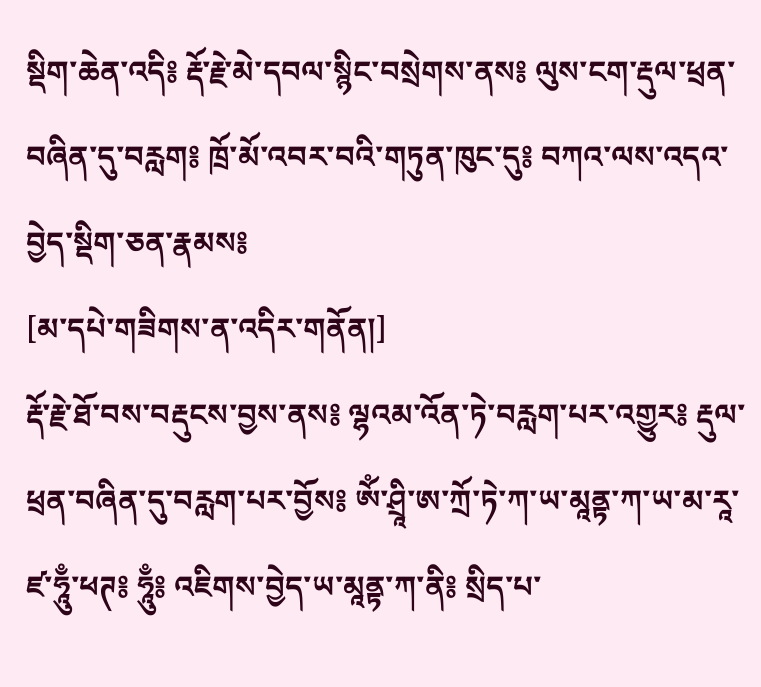སྡིག་ཆེན་འདི༔ རྡོ་རྗེ་མེ་དབལ་སྙིང་བསྲེགས་ནས༔ ལུས་ངག་རྡུལ་ཕྲན་བཞིན་དུ་བརླག༔ ཁྲོ་མོ་འབར་བའི་གཏུན་ཁུང་དུ༔ བཀའ་ལས་འདའ་བྱེད་སྡིག་ཅན་རྣམས༔
[མ་དཔེ་གཟིགས་ན་འདིར་གནོན།]
རྡོ་རྗེ་ཐོ་བས་བརྡུངས་བྱས་ནས༔ ལྷའམ་འོན་ཏེ་བརླག་པར་འགྱུར༔ རྡུལ་ཕྲན་བཞིན་དུ་བརླག་པར་བྱོས༔ ཨོཾ་ཤྲཱི་ཨ་ཀྲོ་ཏེ་ཀ་ཡ་མཱནྟ་ཀ་ཡ་མ་རཱ་ཛ་ཧཱུྃ་ཕཊ༔ ཧཱུྃ༔ འཇིགས་བྱེད་ཡ་མཱནྟ་ཀ་ནི༔ སྲིད་པ་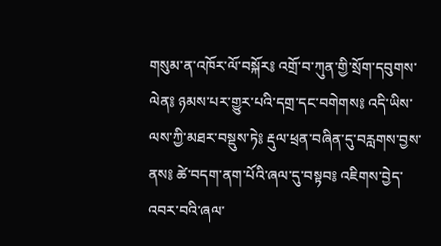གསུམ་ན་འཁོར་ལོ་བསྐོར༔ འགྲོ་བ་ཀུན་གྱི་སྲོག་དབུགས་ལེན༔ ཉམས་པར་གྱུར་པའི་དགྲ་དང་བགེགས༔ འདི་ཡིས་ལས་ཀྱི་མཐར་བསྡུས་ཏེ༔ རྡུལ་ཕྲན་བཞིན་དུ་བརླགས་བྱས་ནས༔ ཚེ་བདག་ནག་པོའི་ཞལ་དུ་བསྟབ༔ འཇིགས་བྱེད་འབར་བའི་ཞལ་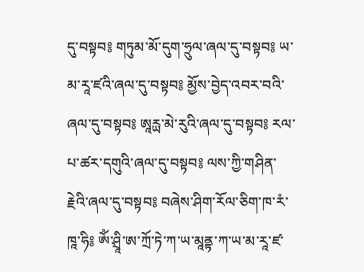དུ་བསྟབ༔ གཏུམ་མོ་དུག་ཧྲུལ་ཞལ་དུ་བསྟབ༔ ཡ་མ་རཱ་ཛའི་ཞལ་དུ་བསྟབ༔ མྱོས་བྱེད་འབར་བའི་ཞལ་དུ་བསྟབ༔ ཨཱརྻ་མེ་རུའི་ཞལ་དུ་བསྟབ༔ རལ་པ་ཚར་དགུའི་ཞལ་དུ་བསྟབ༔ ལས་ཀྱི་གཤིན་རྗེའི་ཞལ་དུ་བསྟབ༔ བཞེས་ཤིག་རོལ་ཅིག་ཁ་རཾ་ཁཱ་ཧི༔ ཨོཾ་ཤྲཱི་ཨ་ཀྲོ་ཏེ་ཀ་ཡ་མཱནྟ་ཀ་ཡ་མ་རཱ་ཛ་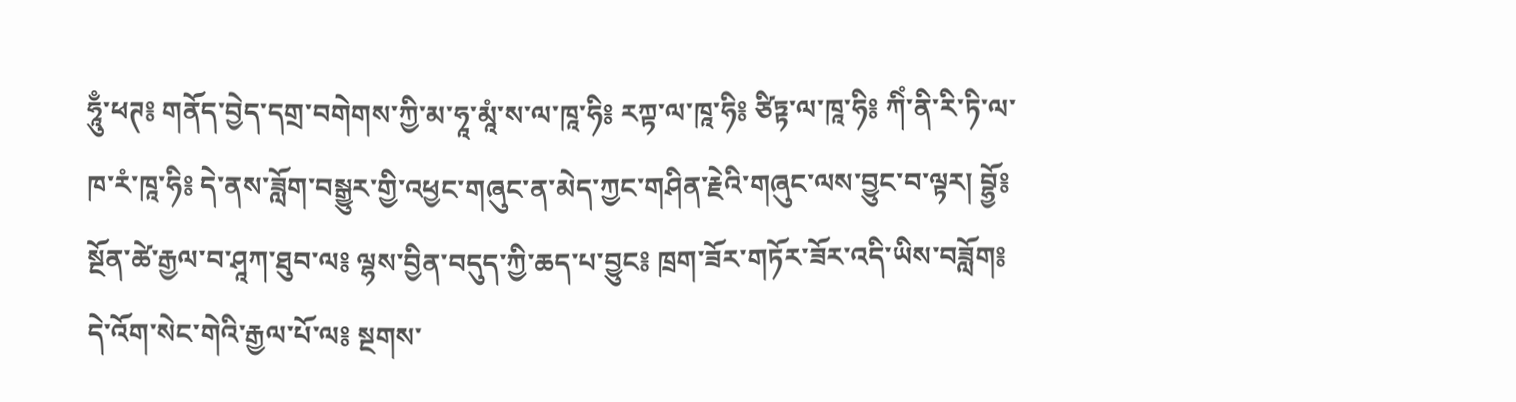ཧཱུྃ་ཕཊ༔ གནོད་བྱེད་དགྲ་བགེགས་ཀྱི་མ་ཧཱ་མཱཾ་ས་ལ་ཁཱ་ཧི༔ རཀྟ་ལ་ཁཱ་ཧི༔ ཙིཏྟ་ལ་ཁཱ་ཧི༔ ཀིཾ་ནི་རི་ཏི་ལ་ཁ་རཾ་ཁཱ་ཧི༔ དེ་ནས་ཟློག་བསྒྱུར་གྱི་འཕྱང་གཞུང་ན་མེད་ཀྱང་གཤིན་རྗེའི་གཞུང་ལས་བྱུང་བ་ལྟར། བྷྱོ༔ སྔོན་ཚེ་རྒྱལ་བ་ཤཱཀ་ཐུབ་ལ༔ ལྷས་བྱིན་བདུད་ཀྱི་ཆད་པ་བྱུང༔ ཁྲག་ཟོར་གཏོར་ཟོར་འདི་ཡིས་བཟློག༔ དེ་འོག་སེང་གེའི་རྒྱལ་པོ་ལ༔ སྔགས་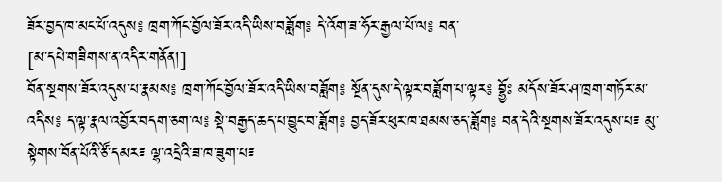ཟོར་བྱད་ཁ་མང་པོ་འདུས༔ ཁྲག་ཀོང་བྱོལ་ཟོར་འདི་ཡིས་བཟློག༔ དེ་འོག་ཟ་ཧོར་རྒྱལ་པོ་ལ༔ བན་
[མ་དཔེ་གཟིགས་ན་འདིར་གནོན།]
བོན་སྔགས་ཟོར་འདུས་པ་རྣམས༔ ཁྲག་ཀོང་བྱོལ་ཟོར་འདི་ཡིས་བཟློག༔ སྔོན་དུས་དེ་ལྟར་བཟློག་པ་ལྟར༔ བྷྱོཿ མདོས་ཟོར་ཤ་ཁྲག་གཏོར་མ་འདིས༔ ད་ལྟ་རྣལ་འབྱོར་བདག་ཅག་ལ༔ སྡེ་བརྒྱད་ཆད་པ་བྱུང་བ་ཟློག༔ བྱད་ཟོར་ཕུར་ཁ་ཐམས་ཅད་ཟློག༔ བན་དེའི་སྔགས་ཟོར་འདུས་པ༴ མུ་སྟེགས་བོན་པོའི་ཙོ་དམར༴ ལྷ་འདྲེའི་ཟ་ཁ་ཟུག་པ༴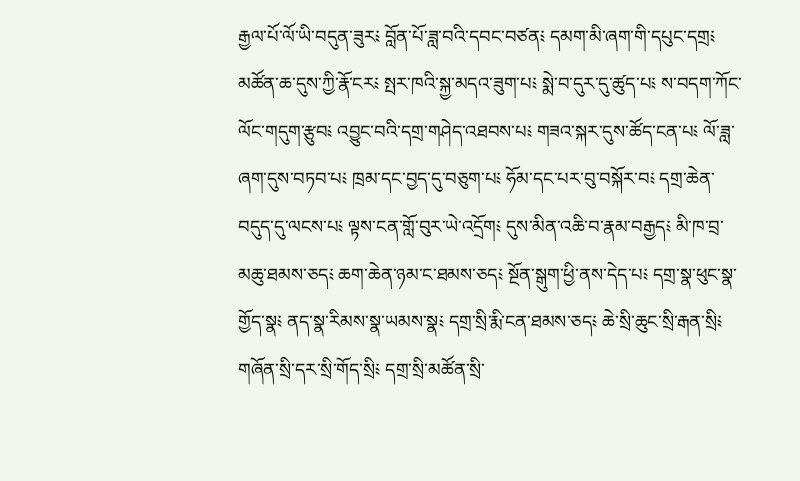རྒྱལ་པོ་ལོ་ཡི་བདུན་ཟུར༴ བློན་པོ་ཟླ་བའི་དབང་བཙན༴ དམག་མི་ཞག་གི་དཔུང་དགྲ༴ མཚོན་ཆ་དུས་ཀྱི་རྣོ་ངར༴ སྤར་ཁའི་སྐྱ་མདའ་ཟུག་པ༴ སྨེ་བ་དུར་དུ་ཚུད་པ༴ ས་བདག་ཀོང་ལོང་གདུག་རྩུབ༴ འབྱུང་བའི་དགྲ་གཤེད་འཐབས་པ༴ གཟའ་སྐར་དུས་ཚོད་ངན་པ༴ ལོ་ཟླ་ཞག་དུས་བཏབ་པ༴ ཁྲམ་དང་བྱད་དུ་བཅུག་པ༴ ཧོམ་དང་པར་བུ་བསྐོར་བ༴ དགྲ་ཆེན་བདུད་དུ་ལངས་པ༴ ལྟས་ངན་གློ་བུར་ཡེ་འདྲོག༴ དུས་མིན་འཆི་བ་རྣམ་བརྒྱད༴ མི་ཁ་བྲ་མཆུ་ཐམས་ཅད༴ ཆག་ཆེན་ཉམ་ང་ཐམས་ཅད༴ སྔོན་སྒུག་ཕྱི་ནས་དེད་པ༴ དགྲ་སྣ་ཕུང་སྣ་གྱོད་སྣ༴ ནད་སྣ་རིམས་སྣ་ཡམས་སྣ༴ དགྲ་སྲི་རྨི་ངན་ཐམས་ཅད༴ ཆེ་སྲི་ཆུང་སྲི་རྒན་སྲི༴ གཞོན་སྲི་དར་སྲི་གོད་སྲི༴ དགྲ་སྲི་མཚོན་སྲི་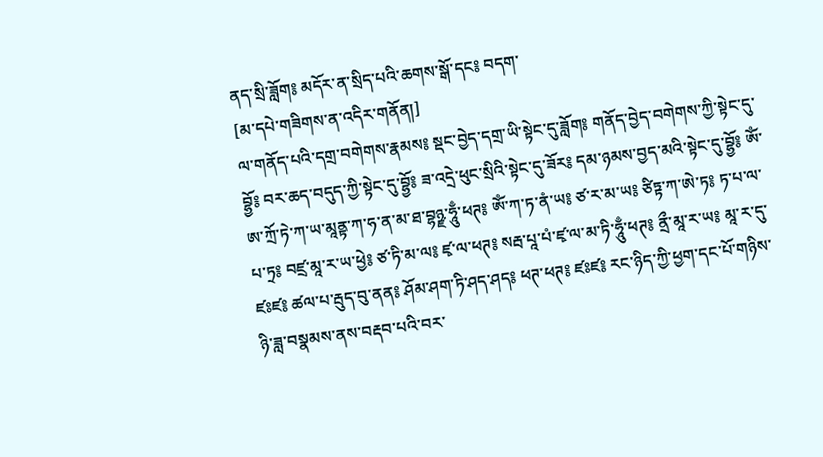ནད་སྲི་ཟློག༔ མདོར་ན་སྲིད་པའི་ཆགས་སྒོ་དང༔ བདག་
[མ་དཔེ་གཟིགས་ན་འདིར་གནོན།]
ལ་གནོད་པའི་དགྲ་བགེགས་རྣམས༔ སྡང་བྱེད་དགྲ་ཡི་སྟེང་དུ་ཟློག༔ གནོད་བྱེད་བགེགས་ཀྱི་སྟེང་དུ་བྷྱོ༔ བར་ཆད་བདུད་ཀྱི་སྟེང་དུ་བྷྱོ༔ ཟ་འདྲེ་ཕུང་སྲིའི་སྟེང་དུ་ཟོར༔ དམ་ཉམས་བྱད་མའི་སྟེང་དུ་བྷྱོ༔ ཨོཾ་ཨ་ཀྲོ་ཏེ་ཀ་ཡ་མཱནྟ་ཀ་ཧ་ན་མ་ཐ་བྷཉྫ་ཧཱུྃ་ཕཊ༔ ཨོཾ་ཀ་ཏ་ནཾ་ཡ༔ ཙ་ར་མ་ཡ༔ ཙིཏྟ་ཀ་ཨེ་ཏ༔ ཏ་པ་ལ་པ་ཏྲ༔ བཛྲ་མཱ་ར་ཡ་ཕྱེ༔ ཙ་ཏི་མ་ལ༔ ཛྭ་ལ་ཕཊ༔ སརྦ་པཱ་པཾ་ཛྭ་ལ་མ་ཏི་ཧཱུྃ་ཕཊ༔ ནྲྀ་མཱ་ར་ཡ༔ མཱ་ར་དུ་ཛཿཛ༔ ཚལ་པ་རྦུད་བུ་ནན༔ ཤོམ་ཤག་ཏི་ཤད་ཤད༔ ཕཊ་ཕཊ༔ ཛཿཛ༔ རང་ཉིད་ཀྱི་ཕྱག་དང་པོ་གཉིས་ཉི་ཟླ་བསྣམས་ནས་བརྡབ་པའི་བར་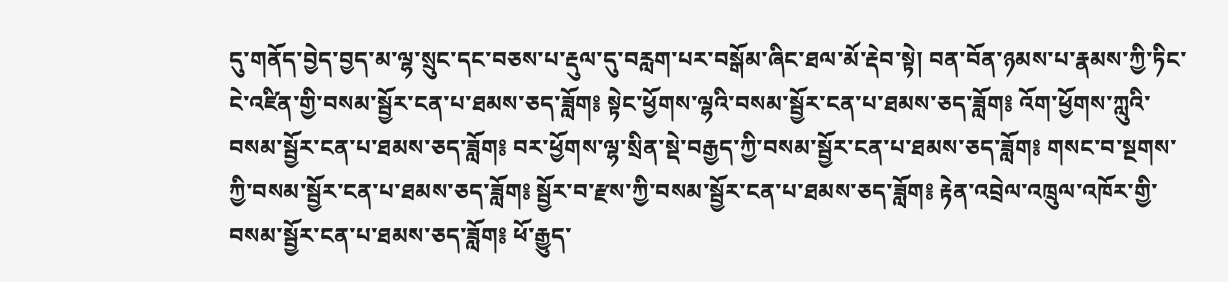དུ་གནོད་བྱེད་བྱད་མ་ལྷ་སྲུང་དང་བཅས་པ་རྡུལ་དུ་བརླག་པར་བསྒོམ་ཞིང་ཐལ་མོ་རྡེབ་སྟེ། བན་བོན་ཉམས་པ་རྣམས་ཀྱི་ཏིང་ངེ་འཛིན་གྱི་བསམ་སྦྱོར་ངན་པ་ཐམས་ཅད་ཟློག༔ སྟེང་ཕྱོགས་ལྷའི་བསམ་སྦྱོར་ངན་པ་ཐམས་ཅད་ཟློག༔ འོག་ཕྱོགས་ཀླུའི་བསམ་སྦྱོར་ངན་པ་ཐམས་ཅད་ཟློག༔ བར་ཕྱོགས་ལྷ་སྲིན་སྡེ་བརྒྱད་ཀྱི་བསམ་སྦྱོར་ངན་པ་ཐམས་ཅད་ཟློག༔ གསང་བ་སྔགས་ཀྱི་བསམ་སྦྱོར་ངན་པ་ཐམས་ཅད་ཟློག༔ སྦྱོར་བ་རྫས་ཀྱི་བསམ་སྦྱོར་ངན་པ་ཐམས་ཅད་ཟློག༔ རྟེན་འབྲེལ་འཁྲུལ་འཁོར་གྱི་བསམ་སྦྱོར་ངན་པ་ཐམས་ཅད་ཟློག༔ ཕོ་རྒྱུད་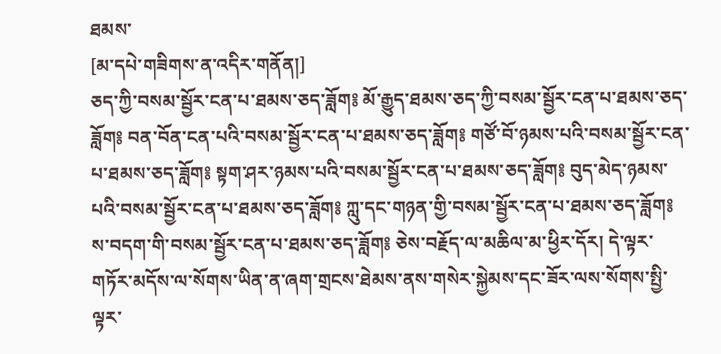ཐམས་
[མ་དཔེ་གཟིགས་ན་འདིར་གནོན།]
ཅད་ཀྱི་བསམ་སྦྱོར་ངན་པ་ཐམས་ཅད་ཟློག༔ མོ་རྒྱུད་ཐམས་ཅད་ཀྱི་བསམ་སྦྱོར་ངན་པ་ཐམས་ཅད་ཟློག༔ བན་བོན་ངན་པའི་བསམ་སྦྱོར་ངན་པ་ཐམས་ཅད་ཟློག༔ གཙོ་བོ་ཉམས་པའི་བསམ་སྦྱོར་ངན་པ་ཐམས་ཅད་ཟློག༔ སྟག་ཤར་ཉམས་པའི་བསམ་སྦྱོར་ངན་པ་ཐམས་ཅད་ཟློག༔ བུད་མེད་ཉམས་པའི་བསམ་སྦྱོར་ངན་པ་ཐམས་ཅད་ཟློག༔ ཀླུ་དང་གཉན་གྱི་བསམ་སྦྱོར་ངན་པ་ཐམས་ཅད་ཟློག༔ ས་བདག་གི་བསམ་སྦྱོར་ངན་པ་ཐམས་ཅད་ཟློག༔ ཅེས་བརྗོད་ལ་མཆིལ་མ་ཕྱིར་དོར། དེ་ལྟར་གཏོར་མདོས་ལ་སོགས་ཡིན་ན་ཞག་གྲངས་ཐེམས་ནས་གསེར་སྐྱེམས་དང་ཟོར་ལས་སོགས་སྤྱི་ལྟར་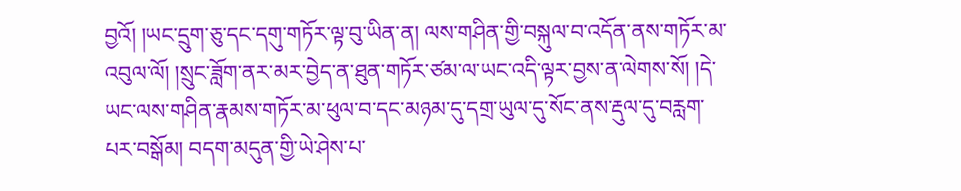བྱའོ། །ཡང་དྲུག་ཅུ་དང་དགུ་གཏོར་ལྟ་བུ་ཡིན་ན། ལས་གཤིན་གྱི་བསྐུལ་བ་འདོན་ནས་གཏོར་མ་འབུལ་ལོ། །སྲུང་ཟློག་ནར་མར་བྱེད་ན་ཐུན་གཏོར་ཙམ་ལ་ཡང་འདི་ལྟར་བྱས་ན་ལེགས་སོ། །དེ་ཡང་ལས་གཤིན་རྣམས་གཏོར་མ་ཕུལ་བ་དང་མཉམ་དུ་དགྲ་ཡུལ་དུ་སོང་ནས་རྡུལ་དུ་བརླག་པར་བསྒོམ། བདག་མདུན་གྱི་ཡེ་ཤེས་པ་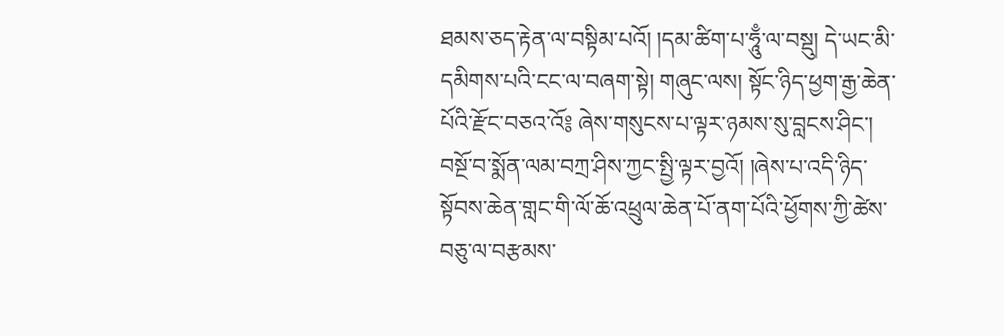ཐམས་ཅད་རྟེན་ལ་བསྟིམ་པའོ། །དམ་ཚིག་པ་ཧཱུྃ་ལ་བསྡུ། དེ་ཡང་མི་དམིགས་པའི་ངང་ལ་བཞག་སྟེ། གཞུང་ལས། སྟོང་ཉིད་ཕྱག་རྒྱ་ཆེན་པོའི་རྫོང་བཅའ་འོ༔ ཞེས་གསུངས་པ་ལྟར་ཉམས་སུ་བླངས་ཤིང་། བསྔོ་བ་སྨོན་ལམ་བཀྲ་ཤིས་ཀྱང་སྤྱི་ལྟར་བྱའོ། །ཞེས་པ་འདི་ཉིད་སྟོབས་ཆེན་གླང་གི་ལོ་ཆོ་འཕྲུལ་ཆེན་པོ་ནག་པོའི་ཕྱོགས་ཀྱི་ཚེས་བཅུ་ལ་བརྩམས་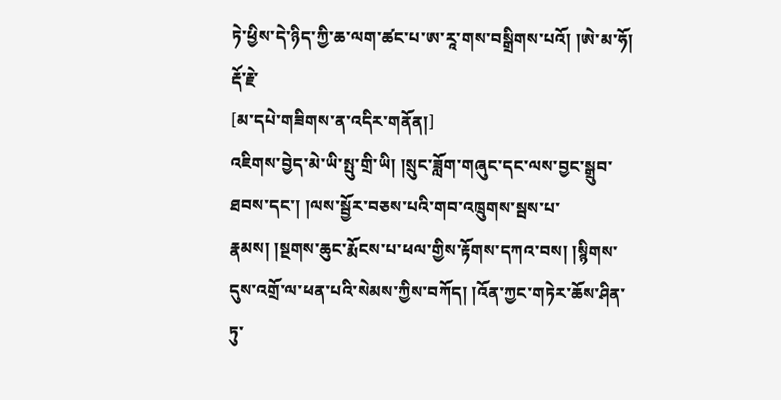ཏེ་ཕྱིས་དེ་ཉིད་ཀྱི་ཆ་ལག་ཚང་པ་ཨ་རཱ་གས་བསྒྲིགས་པའོ། །ཨེ་མ་ཧོ། རྡོ་རྗེ་
[མ་དཔེ་གཟིགས་ན་འདིར་གནོན།]
འཇིགས་བྱེད་མེ་ཡི་སྤུ་གྲི་ཡི། །སྲུང་ཟློག་གཞུང་དང་ལས་བྱང་སྒྲུབ་ཐབས་དང་། །ལས་སྦྱོར་བཅས་པའི་གབ་འཁྲུགས་སྦས་པ་རྣམས། །སྔགས་ཆུང་རྨོངས་པ་ཕལ་གྱིས་རྟོགས་དཀའ་བས། །སྙིགས་དུས་འགྲོ་ལ་ཕན་པའི་སེམས་ཀྱིས་བཀོད། །འོན་ཀྱང་གཏེར་ཆོས་ཤིན་ཏུ་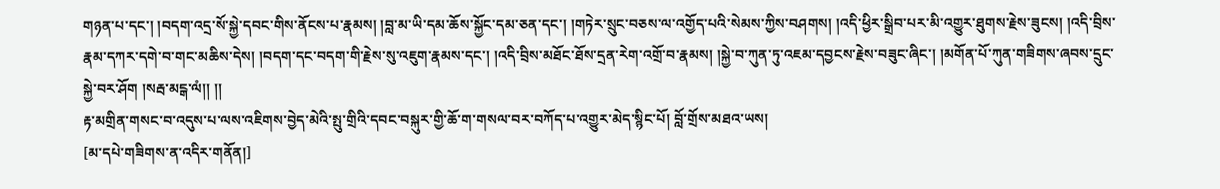གཉན་པ་དང་། །བདག་འདྲ་སོ་སྐྱེ་དབང་གིས་ནོངས་པ་རྣམས། །བླ་མ་ཡི་དམ་ཆོས་སྐྱོང་དམ་ཅན་དང་། །གཏེར་སྲུང་བཅས་ལ་འགྱོད་པའི་སེམས་ཀྱིས་བཤགས། །འདི་ཕྱིར་སྒྲིབ་པར་མི་འགྱུར་ཐུགས་རྗེས་ཟུངས། །འདི་བྲིས་རྣམ་དཀར་དགེ་བ་གང་མཆིས་དེས། །བདག་དང་བདག་གི་རྗེས་སུ་འཇུག་རྣམས་དང་། །འདི་བྲིས་མཐོང་ཐོས་དྲན་རེག་འགྲོ་བ་རྣམས། །སྐྱེ་བ་ཀུན་ཏུ་འཇམ་དབྱངས་རྗེས་བཟུང་ཞིང་། །མགོན་པོ་ཀུན་གཟིགས་ཞབས་དྲུང་སྐྱེ་བར་ཤོག །སརྦ་མངྒ་ལཾ།། །།
རྟ་མགྲིན་གསང་བ་འདུས་པ་ལས་འཇིགས་བྱེད་མེའི་སྤུ་གྲིའི་དབང་བསྐུར་གྱི་ཆོ་ག་གསལ་བར་བཀོད་པ་འགྱུར་མེད་སྙིང་པོ། བློ་གྲོས་མཐའ་ཡས།
[མ་དཔེ་གཟིགས་ན་འདིར་གནོན།]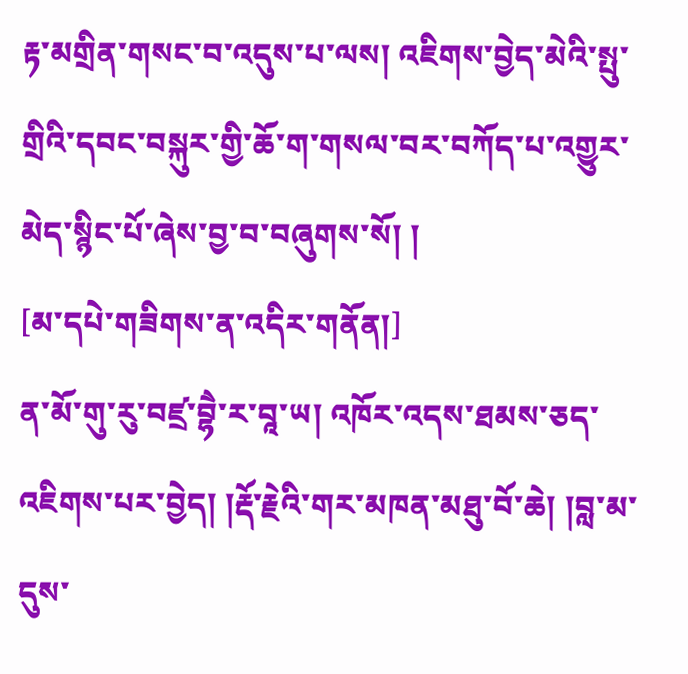རྟ་མགྲིན་གསང་བ་འདུས་པ་ལས། འཇིགས་བྱེད་མེའི་སྤུ་གྲིའི་དབང་བསྐུར་གྱི་ཆོ་ག་གསལ་བར་བཀོད་པ་འགྱུར་མེད་སྙིང་པོ་ཞེས་བྱ་བ་བཞུགས་སོ། །
[མ་དཔེ་གཟིགས་ན་འདིར་གནོན།]
ན་མོ་གུ་རུ་བཛྲ་བྷཻ་ར་བཱ་ཡ། འཁོར་འདས་ཐམས་ཅད་འཇིགས་པར་བྱེད། །རྡོ་རྗེའི་གར་མཁན་མཐུ་བོ་ཆེ། །བླ་མ་དུས་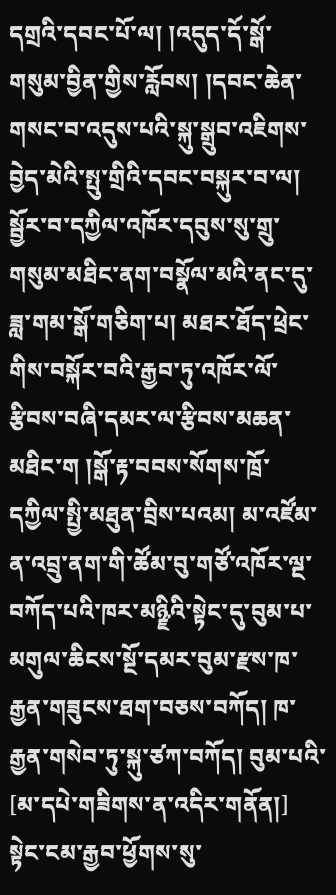དགྲའི་དབང་པོ་ལ། །འདུད་དོ་སྒོ་གསུམ་བྱིན་གྱིས་རློབས། །དབང་ཆེན་གསང་བ་འདུས་པའི་སྐུ་སྒྲུབ་འཇིགས་བྱེད་མེའི་སྤུ་གྲིའི་དབང་བསྐུར་བ་ལ། སྦྱོར་བ་དཀྱིལ་འཁོར་དབུས་སུ་གྲུ་གསུམ་མཐིང་ནག་བསྣོལ་མའི་ནང་དུ་ཟླ་གམ་སྒོ་གཅིག་པ། མཐར་ཐོད་ཕྲེང་གིས་བསྐོར་བའི་རྒྱབ་ཏུ་འཁོར་ལོ་རྩིབས་བཞི་དམར་ལ་རྩིབས་མཆན་མཐིང་ག །སྒོ་རྟ་བབས་སོགས་ཁྲོ་དཀྱིལ་སྤྱི་མཐུན་བྲིས་པའམ། མ་འཛོམ་ན་འབྲུ་ནག་གི་ཚོམ་བུ་གཙོ་འཁོར་ལྔ་བཀོད་པའི་ཁར་མཉྫིའི་སྟེང་དུ་བུམ་པ་མགུལ་ཆིངས་སྔོ་དམར་བུམ་རྫས་ཁ་རྒྱན་གཟུངས་ཐག་བཅས་བཀོད། ཁ་རྒྱན་གསེབ་ཏུ་སྐུ་ཙཀ་བཀོད། བུམ་པའི་
[མ་དཔེ་གཟིགས་ན་འདིར་གནོན།]
སྟེང་ངམ་རྒྱབ་ཕྱོགས་སུ་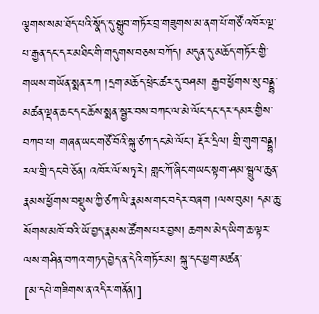ལྕགས་སམ་ཐོད་པའི་སྣོད་དུ་སྒྲུབ་གཏོར་བྲ་གཟུགས་མ་ནག་པོ་གཙོ་འཁོར་ལྔ་པ་རྒྱན་དང་དར་མཐིང་གི་གདུགས་བཅས་བཀོད། མདུན་དུ་མཆོད་གཏོར་གྱི་གཡས་གཡོན་སྨན་རཀ །དྲག་མཆོད་ཕྲེང་ཚར་དུ་བཤམ། རྒྱབ་ཕྱོགས་སུ་བནྡྷ་མཚན་ལྡན་ཆང་དང་ཆོས་སྨན་སྦྱར་བས་བཀང་ལ་མེ་ལོང་དང་དར་དམར་གྱིས་བཀབ་པ། གཞན་ཡང་གཙོ་བོའི་སྐུ་ཙཀ་དང་མེ་ལོང་། རྡོར་དྲིལ། གྲི་གུག་བནྡྷ། རལ་གྲི་དང་བེ་ཅོན། འཁོར་ལོ་སཏྭ་རེ། གླང་ཀོ་ཞིང་གཡང་སྟག་ཤམ་སྦྲུལ་ཆུན་རྣམས་ཕྱོགས་བསྡུས་ཀྱི་ཙཀ་ལི་རྣམས་གང་བདེར་བཞག །ལས་བུམ། དམ་ཆུ་སོགས་མཁོ་བའི་ཡོ་བྱད་རྣམས་ཚོགས་པར་བྱས། ཆགས་མེད་ཡིག་ཆ་ལྟར་ལས་གཤིན་བཀའ་གཏད་བྱེད་ན་དེའི་གཏོར་མ། སྐུ་དང་ཕྱག་མཚན་
[མ་དཔེ་གཟིགས་ན་འདིར་གནོན།]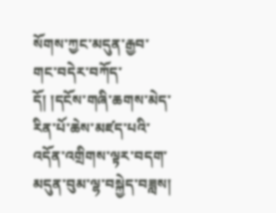སོགས་ཀྱང་མདུན་རྒྱབ་གང་བདེར་བཀོད་དོ། །དངོས་གཞི་ཆགས་མེད་རིན་པོ་ཆེས་མཛད་པའི་འདོན་འགྲིགས་ལྟར་བདག་མདུན་བུམ་ལྷ་བསྐྱེད་བཟླས།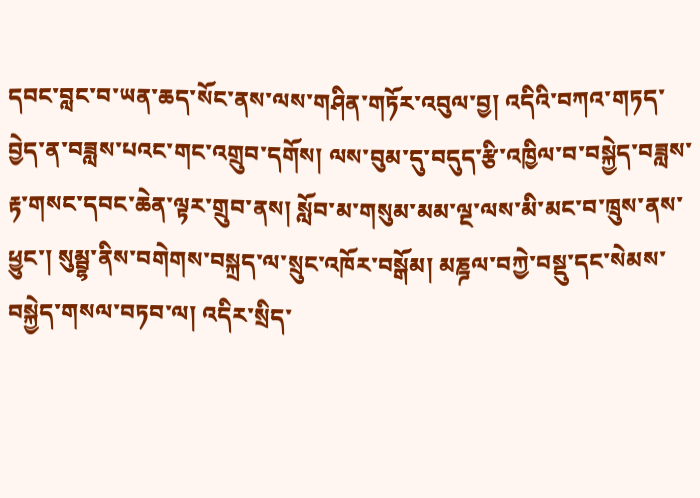དབང་བླང་བ་ཡན་ཆད་སོང་ནས་ལས་གཤིན་གཏོར་འབུལ་བྱ། འདིའི་བཀའ་གཏད་བྱེད་ན་བཟླས་པའང་གང་འགྲུབ་དགོས། ལས་བུམ་དུ་བདུད་རྩི་འཁྱིལ་བ་བསྐྱེད་བཟླས་རྟ་གསང་དབང་ཆེན་ལྟར་གྲུབ་ནས། སློབ་མ་གསུམ་མམ་ལྔ་ལས་མི་མང་བ་ཁྲུས་ནས་ཕྱུང་། སུམྦྷ་ནིས་བགེགས་བསྐྲད་ལ་སྲུང་འཁོར་བསྒོམ། མཎྜལ་བཀྱེ་བསྡུ་དང་སེམས་བསྐྱེད་གསལ་བཏབ་ལ། འདིར་སྲིད་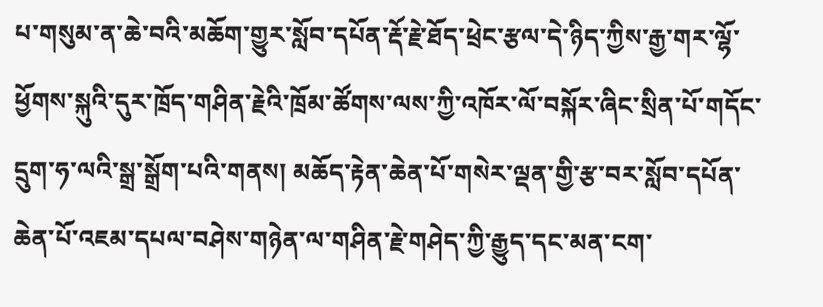པ་གསུམ་ན་ཆེ་བའི་མཆོག་གྱུར་སློབ་དཔོན་རྡོ་རྗེ་ཐོད་ཕྲེང་རྩལ་དེ་ཉིད་ཀྱིས་རྒྱ་གར་ལྷོ་ཕྱོགས་སྐུའི་དུར་ཁྲོད་གཤིན་རྗེའི་ཁྲོམ་ཚོགས་ལས་ཀྱི་འཁོར་ལོ་བསྐོར་ཞིང་སྲིན་པོ་གདོང་དྲུག་ཧ་ལའི་སྒྲ་སྒྲོག་པའི་གནས། མཆོད་རྟེན་ཆེན་པོ་གསེར་ལྡན་གྱི་རྩ་བར་སློབ་དཔོན་ཆེན་པོ་འཇམ་དཔལ་བཤེས་གཉེན་ལ་གཤིན་རྗེ་གཤེད་ཀྱི་རྒྱུད་དང་མན་ངག་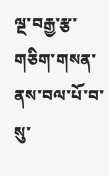ལྔ་བརྒྱ་རྩ་གཅིག་གསན་ནས་བལ་པོ་བ་སུ་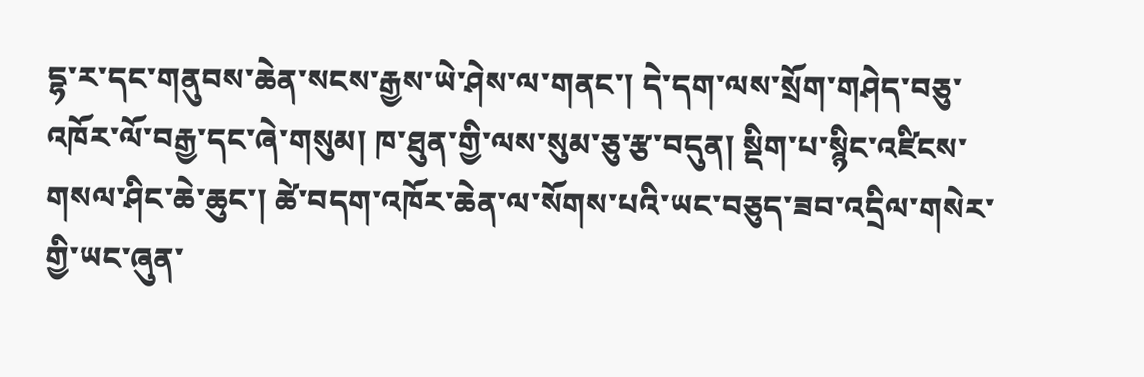དྷ་ར་དང་གནུབས་ཆེན་སངས་རྒྱས་ཡེ་ཤེས་ལ་གནང་། དེ་དག་ལས་སྲོག་གཤེད་བཅུ་འཁོར་ལོ་བརྒྱ་དང་ཞེ་གསུམ། ཁ་ཐུན་གྱི་ལས་སུམ་ཅུ་རྩ་བདུན། སྡིག་པ་སྙིང་འཛིངས་གསལ་ཤིང་ཆེ་ཆུང་། ཚེ་བདག་འཁོར་ཆེན་ལ་སོགས་པའི་ཡང་བཅུད་ཟབ་འདྲིལ་གསེར་གྱི་ཡང་ཞུན་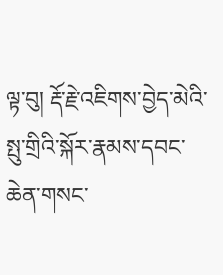ལྟ་བུ། རྡོ་རྗེ་འཇིགས་བྱེད་མེའི་སྤུ་གྲིའི་སྐོར་རྣམས་དབང་ཆེན་གསང་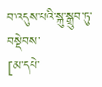བ་འདུས་པའི་སྐུ་སྒྲུབ་ཏུ་བསྡེབས་
[མ་དཔེ་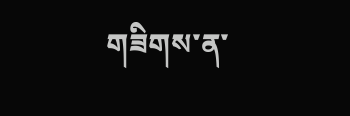གཟིགས་ན་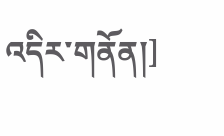འདིར་གནོན།]